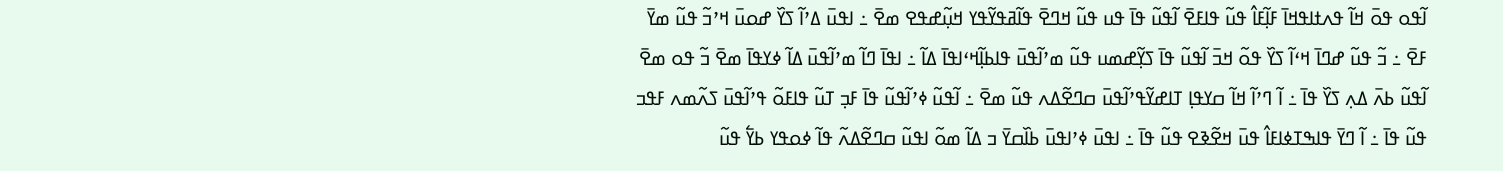ߊ߬ߟߋ ߟߋ߫ ߞߊ߬ ߟߍߙߊߟߞߊ߫ ߓߊ߲߬ߓߊ߮ ߟߎ߬ ߟߊߓߐ߫ ߊ߬ߟߎ߬ ߟߊ߫ ߟߎ ߟߎ߬ ߞߣߐ߫ ߟߊ߬ߥߟߌ߬ߟߌ ߞߎ߲߬ߝߟߐ ߘߐ߫ ߸ ߊߟߎ߫ ߡߴߊ߬ ߖߌ߰ ߝߋߎ߫ ߞߴߏ߬ ߟߎ߬ ߘߌ߫ ߓߐ߫ ߸ ߏ߬ ߟߎ߬ ߝߣߊ߫ ߞߵߊ߬ ߖߌ߰ ߟߋ߬ ߞߏ߫ ߊ߬ߟߎ߬ ߟߊ߫ ߖߌ߲߬ߝߘߎ ߟߎ߬ ߘߴߊ߬ߟߎ߫ ߟߊߕߊ߲߬ߞߵߊߟߊ߫ ߡߊ߬ ߸ ߊߟߊ߫ ߣߊ߬ ߘߴߊ߬ߟߎ߫ ߡߊ߬ ߦߌߟߊ߫ ߘߐ߫ ߏ߬ ߟߋ ߘߐ߫ ߊ߬ߟߎ߬ ߕߍ߫ ߡߍ߲ ߖߌ߰ ߟߊ߫ ߸ ߊ߬ ߣߴߊ߬ ߞߊ߬ ߛߌߟߊ߲ ߠߊߝߌ߬ߟߴߊ߬ߟߎ߫ ߛߣߐ߬ߡߍ ߟߎ߬ ߘߐ߫ ߸ ߊ߬ߟߎ߬ ߦߴߊ߬ߟߎ߬ ߟߊ߫ ߓߏ߲ ߠߎ߬ ߟߊߓߋ߬ ߟߴߊ߬ߟߎ߫ ߖߍ߬ߘߍ ߓߟߏ ߟߎ߬ ߟߊ߫ ߸ ߊ߬ ߣߌ߫ ߟߊߒߠߦߊߓߊ߮ ߟߎ߫ ߞߐ߬ߢߐ ߟߎ߬ ߟߊ߫ ߸ ߊߟߎ߫ ߦߴߊߟߎ߫ ߕߊ߰ߛߌ߫ ߏ ߡߊ߬ ߘߋ߬ ߊߟߎ߬ ߛߣߐ߬ߡߍ߬ ߟߊ߬ ߦߋߟߌ ߕߌ߱ ߟߎ߬